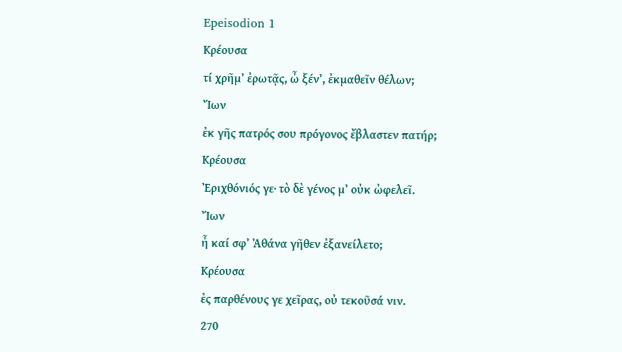Epeisodion 1
Κρέουσα
τί χρῆμʼ ἐρωτᾷς, ὦ ξένʼ, ἐκμαθεῖν θέλων;
Ἴων
ἐκ γῆς πατρός σου πρόγονος ἔβλαστεν πατήρ;
Κρέουσα
Ἐριχθόνιός γε· τὸ δὲ γένος μʼ οὐκ ὠφελεῖ.
Ἴων
ἦ καί σφʼ Ἀθάνα γῆθεν ἐξανείλετο;
Κρέουσα
ἐς παρθένους γε χεῖρας, οὐ τεκοῦσά νιν.
270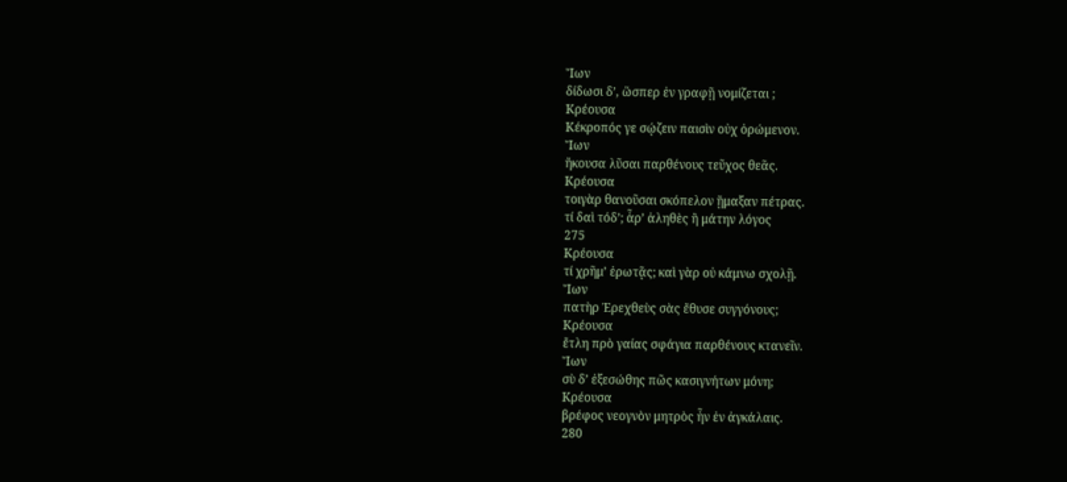Ἴων
δίδωσι δʼ, ὥσπερ ἐν γραφῇ νομίζεται ;
Κρέουσα
Κέκροπός γε σῴζειν παισὶν οὐχ ὁρώμενον.
Ἴων
ἤκουσα λῦσαι παρθένους τεῦχος θεᾶς.
Κρέουσα
τοιγὰρ θανοῦσαι σκόπελον ᾕμαξαν πέτρας.
τί δαὶ τόδʼ; ἆρʼ ἀληθὲς ἢ μάτην λόγος
275
Κρέουσα
τί χρῆμʼ ἐρωτᾷς; καὶ γὰρ οὐ κάμνω σχολῇ.
Ἴων
πατὴρ Ἐρεχθεὺς σὰς ἔθυσε συγγόνους;
Κρέουσα
ἔτλη πρὸ γαίας σφάγια παρθένους κτανεῖν.
Ἴων
σὺ δʼ ἐξεσώθης πῶς κασιγνήτων μόνη;
Κρέουσα
βρέφος νεογνὸν μητρὸς ἦν ἐν ἀγκάλαις.
280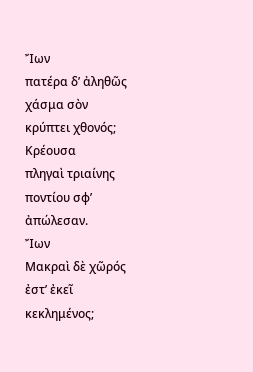Ἴων
πατέρα δʼ ἀληθῶς χάσμα σὸν κρύπτει χθονός;
Κρέουσα
πληγαὶ τριαίνης ποντίου σφʼ ἀπώλεσαν.
Ἴων
Μακραὶ δὲ χῶρός ἐστʼ ἐκεῖ κεκλημένος;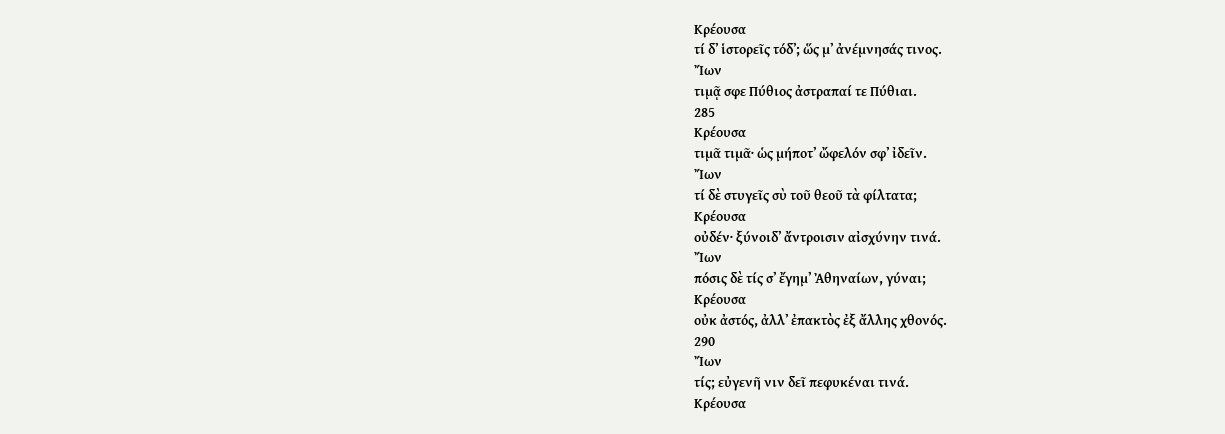Κρέουσα
τί δʼ ἱστορεῖς τόδʼ; ὥς μʼ ἀνέμνησάς τινος.
Ἴων
τιμᾷ σφε Πύθιος ἀστραπαί τε Πύθιαι.
285
Κρέουσα
τιμᾶ τιμᾶ· ὡς μήποτʼ ὤφελόν σφʼ ἰδεῖν.
Ἴων
τί δὲ στυγεῖς σὺ τοῦ θεοῦ τὰ φίλτατα;
Κρέουσα
οὐδέν· ξύνοιδʼ ἄντροισιν αἰσχύνην τινά.
Ἴων
πόσις δὲ τίς σʼ ἔγημʼ Ἀθηναίων, γύναι;
Κρέουσα
οὐκ ἀστός, ἀλλʼ ἐπακτὸς ἐξ ἄλλης χθονός.
290
Ἴων
τίς; εὐγενῆ νιν δεῖ πεφυκέναι τινά.
Κρέουσα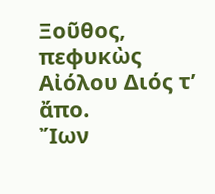Ξοῦθος, πεφυκὼς Αἰόλου Διός τʼ ἄπο.
Ἴων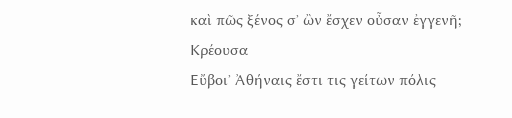καὶ πῶς ξένος σʼ ὢν ἔσχεν οὖσαν ἐγγενῆ;
Κρέουσα
Εὔβοιʼ Ἀθήναις ἔστι τις γείτων πόλις